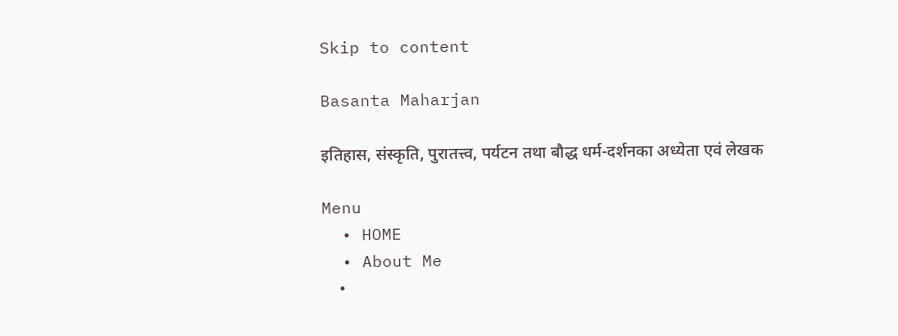Skip to content

Basanta Maharjan

इतिहास, संस्कृति, पुरातत्त्व, पर्यटन तथा बौद्ध धर्म-दर्शनका अध्येता एवं लेखक

Menu
  • HOME
  • About Me
    •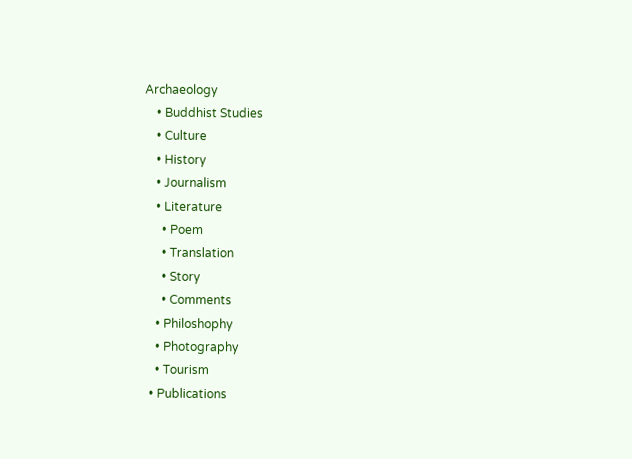Archaeology
    • Buddhist Studies
    • Culture
    • History
    • Journalism
    • Literature
      • Poem
      • Translation
      • Story
      • Comments
    • Philoshophy
    • Photography
    • Tourism
  • Publications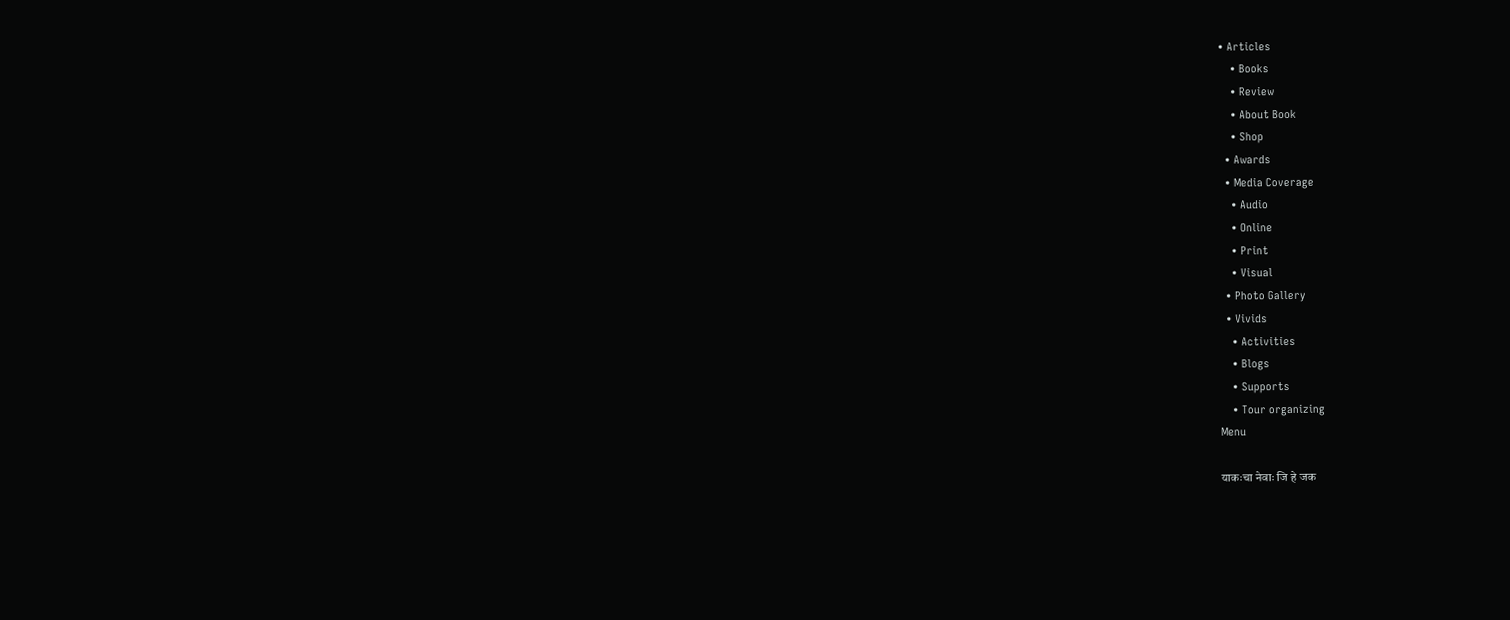• Articles
    • Books
    • Review
    • About Book
    • Shop
  • Awards
  • Media Coverage
    • Audio
    • Online
    • Print
    • Visual
  • Photo Gallery
  • Vivids
    • Activities
    • Blogs
    • Supports
    • Tour organizing
Menu

याकःचा नेवाः जि हे जक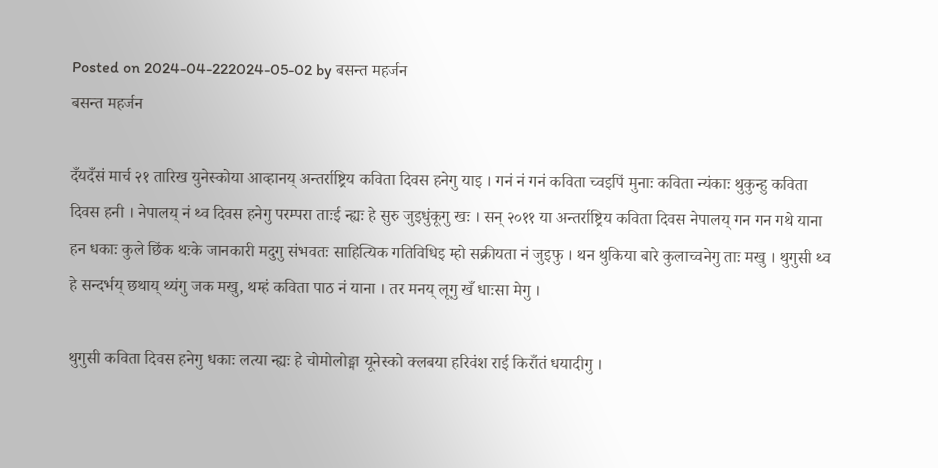Posted on 2024-04-222024-05-02 by बसन्त महर्जन
बसन्त महर्जन

दँयदँसं मार्च २१ तारिख युनेस्कोया आव्हानय् अन्तर्राष्ट्रिय कविता दिवस हनेगु याइ । गनं नं गनं कविता च्वइपिं मुनाः कविता न्यंकाः थुकुन्हु कविता दिवस हनी । नेपालय् नं थ्व दिवस हनेगु परम्परा ताःई न्ह्यः हे सुरु जुइधुंकूगु खः । सन् २०११ या अन्तर्राष्ट्रिय कविता दिवस नेपालय् गन गन गथे याना हन धकाः कुले छिंक थःके जानकारी मदुगु संभवतः साहित्यिक गतिविधिइ म्हो सक्रीयता नं जुइफु । थन थुकिया बारे कुलाच्वनेगु ताः मखु । थुगुसी थ्व हे सन्दर्भय् छथाय् थ्यंगु जक मखु, थम्हं कविता पाठ नं याना । तर मनय् लूगु खँ धाःसा मेगु ।

थुगुसी कविता दिवस हनेगु धकाः लत्या न्ह्यः हे चोमोलोङ्मा यूनेस्को क्लबया हरिवंश राई किराँतं धयादीगु ।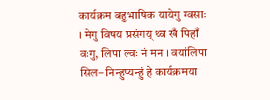कार्यक्रम बहुभाषिक यायेगु ग्वसाः । मेगु विषय प्रसंगय् थ्व खँ पिहाँ वःगु, लिपा ल्वः नं मन । वयांलिपा सिल– निन्हुप्यन्हुं हे कार्यक्रमया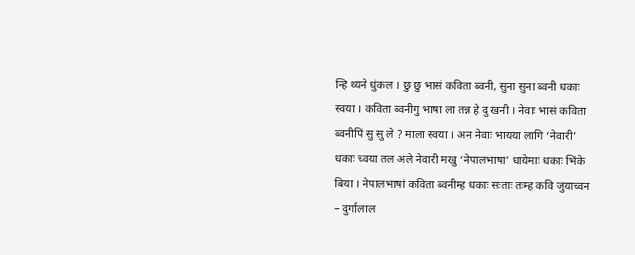न्हि थ्यने धुंकल । छु छु भासं कविता ब्वनी, सुना सुना ब्वनी धकाः स्वया । कविता ब्वनीगु भाषा ला तन्न हे दु खनी । नेवाः भासं कविता ब्वनीपिं सु सु ले ? माला स्वया । अन नेवाः भायया लागि ‘नेवारी’ धकाः च्वया तल अले नेवारी मखु ‘नेपालभाषा’ धायेमाः धकाः भिंके बिया । नेपालभाषां कविता ब्वनीम्ह धकाः सःताः तःम्ह कवि जुयाच्वन – दुर्गालाल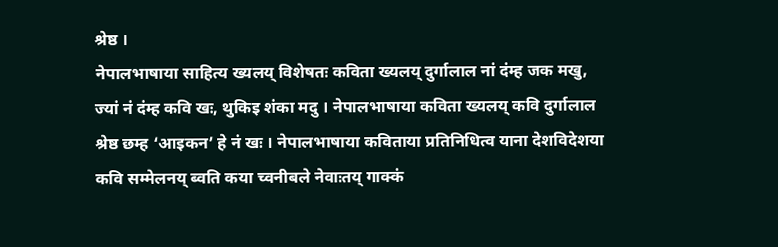श्रेष्ठ ।
नेपालभाषाया साहित्य ख्यलय् विशेषतः कविता ख्यलय् दुर्गालाल नां दंम्ह जक मखु, ज्यां नं दंम्ह कवि खः, थुकिइ शंका मदु । नेपालभाषाया कविता ख्यलय् कवि दुर्गालाल श्रेष्ठ छम्ह ‘आइकन’ हे नं खः । नेपालभाषाया कविताया प्रतिनिधित्व याना देशविदेशया कवि सम्मेलनय् ब्वति कया च्वनीबले नेवाःतय् गाक्कं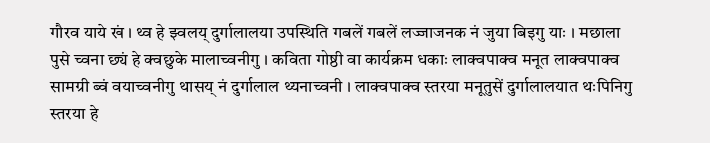गौरव याये खं । थ्व हे झ्वलय् दुर्गालालया उपस्थिति गबलें गबलें लज्जाजनक नं जुया बिइगु याः । मछाला पुसे च्वना छ्यं हे क्वछुके मालाच्वनीगु । कविता गोष्ठी वा कार्यक्रम धकाः लाक्वपाक्व मनूत लाक्वपाक्व सामग्री ब्वं वयाच्वनीगु थासय् नं दुर्गालाल थ्यनाच्वनी । लाक्वपाक्व स्तरया मनूतुसें दुर्गालालयात थःपिनिगु स्तरया हे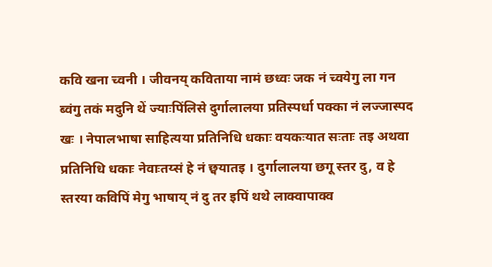कवि खना च्वनी । जीवनय् कविताया नामं छध्वः जक नं च्वयेगु ला गन ब्वंगु तकं मदुनि थें ज्याःपिंलिसे दुर्गालालया प्रतिस्पर्धा पक्का नं लज्जास्पद खः । नेपालभाषा साहित्यया प्रतिनिधि धकाः वयकःयात सःताः तइ अथवा प्रतिनिधि धकाः नेवाःतय्सं हे नं छ्वयातइ । दुर्गालालया छगू स्तर दु, व हे स्तरया कविपिं मेगु भाषाय् नं दु तर इपिं थथे लाक्वापाक्व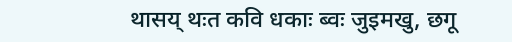थासय् थःत कवि धकाः ब्वः जुइमखु, छगू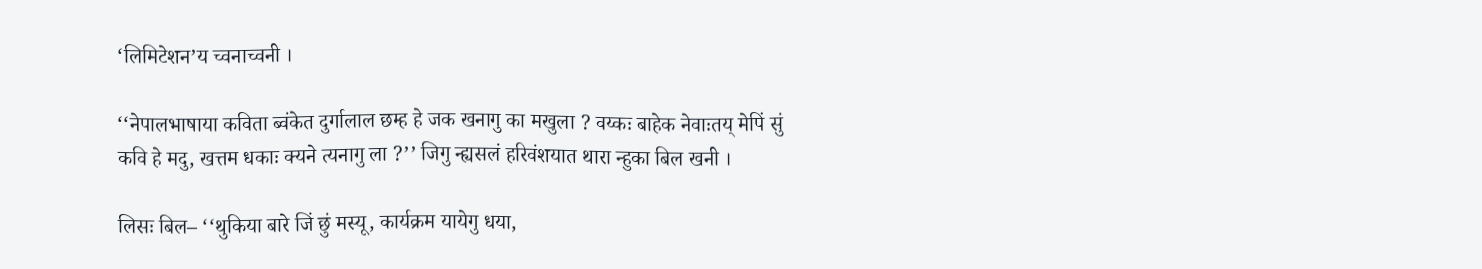‘लिमिटेशन’य च्वनाच्वनी ।

‘‘नेपालभाषाया कविता ब्वंकेत दुर्गालाल छम्ह हे जक खनागु का मखुला ? वय्कः बाहेक नेवाःतय् मेपिं सुं कवि हे मदु, खत्तम धकाः क्यने त्यनागु ला ?’’ जिगु न्ह्यसलं हरिवंशयात थारा न्हुका बिल खनी ।

लिसः बिल– ‘‘थुकिया बारे जिं छुं मस्यू, कार्यक्रम यायेगु धया,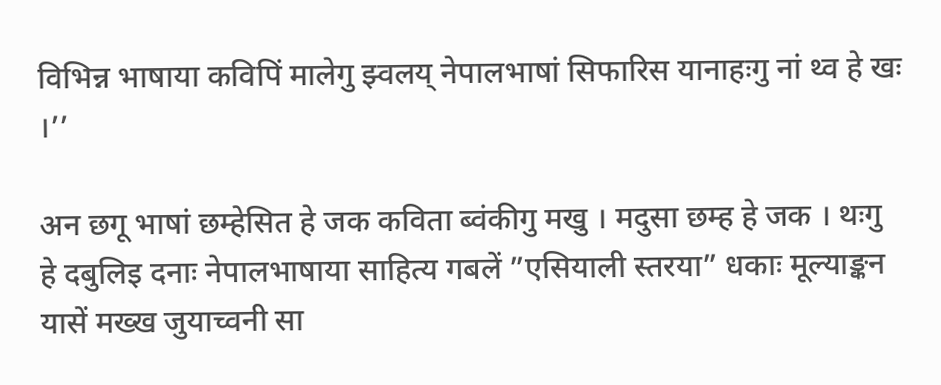विभिन्न भाषाया कविपिं मालेगु झ्वलय् नेपालभाषां सिफारिस यानाहःगु नां थ्व हे खः ।’’

अन छगू भाषां छम्हेसित हे जक कविता ब्वंकीगु मखु । मदुसा छम्ह हे जक । थःगु हे दबुलिइ दनाः नेपालभाषाया साहित्य गबलें ”एसियाली स्तरया” धकाः मूल्याङ्कन यासें मख्ख जुयाच्वनी सा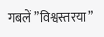गबलें ”विश्वस्तरया”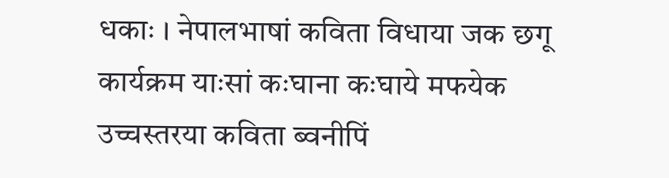धकाः । नेपालभाषां कविता विधाया जक छगू कार्यक्रम याःसां कःघाना कःघाये मफयेक उच्चस्तरया कविता ब्वनीपिं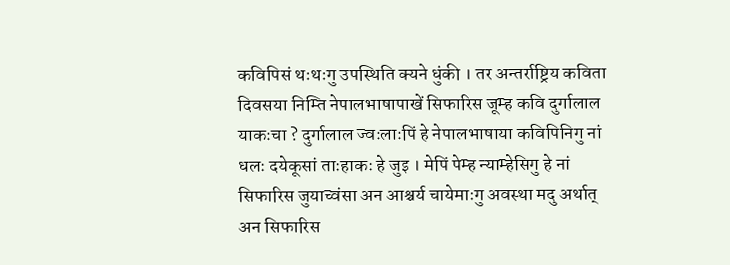कविपिसं थःथःगु उपस्थिति क्यने धुंकी । तर अन्तर्राष्ट्रिय कविता दिवसया निम्ति नेपालभाषापाखें सिफारिस जूम्ह कवि दुर्गालाल याकःचा ? दुर्गालाल ज्वःलाःपिं हे नेपालभाषाया कविपिनिगु नां धलः दयेकूसां ताःहाकः हे जुइ । मेपिं पेम्ह न्याम्हेसिगु हे नां सिफारिस जुयाच्वंसा अन आश्चर्य चायेमाःगु अवस्था मदु अर्थात् अन सिफारिस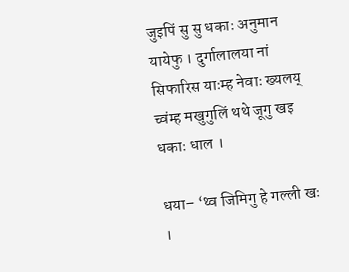जुइपिं सु सु धकाः अनुमान यायेफु । दुर्गालालया नां सिफारिस याःम्ह नेवाः ख्यलय् च्वंम्ह मखुगुलिं थथे जूगु खइ धकाः धाल ।

धया– ‘थ्व जिमिगु हे गल्ली खः ।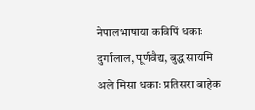नेपालभाषाया कविपिं धकाः दुर्गालाल, पूर्णवैद्य, बुद्ध सायमि अले मिसा धकाः प्रतिसरा बाहेक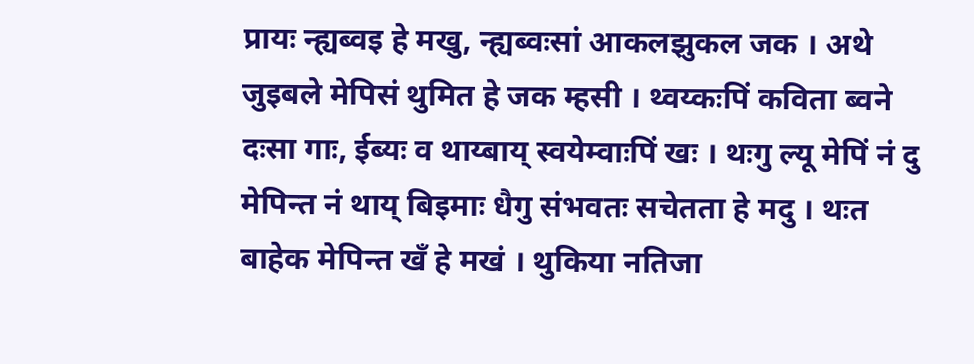प्रायः न्ह्यब्वइ हे मखु, न्ह्यब्वःसां आकलझुकल जक । अथे जुइबले मेपिसं थुमित हे जक म्हसी । थ्वय्कःपिं कविता ब्वने दःसा गाः, ईब्यः व थाय्बाय् स्वयेम्वाःपिं खः । थःगु ल्यू मेपिं नं दु मेपिन्त नं थाय् बिइमाः धैगु संभवतः सचेतता हे मदु । थःत बाहेक मेपिन्त खँ हे मखं । थुकिया नतिजा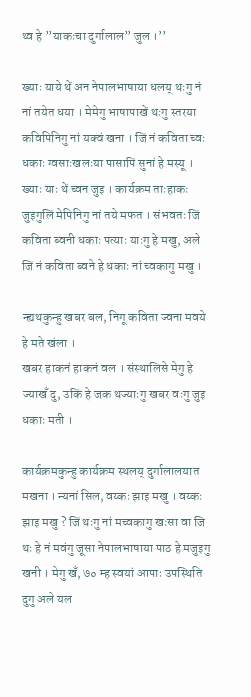थ्व हे ”याकःचा दुर्गालाल” जुल ।’’

ख्याः याये थें अन नेपालभाषाया धलय् थःगु नं नां तयेत धया । मेमेगु भाषापाखें थःगु स्तरया कविपिनिगु नां यक्वं खना । जिं नं कविता च्वः धकाः ग्वसाःखलःया पासापिं सुनां हे मस्यू । ख्याः याः थें च्वन जुइ । कार्यक्रम ताःहाकः जुइगुलिं मेपिनिगु नां तये मफत । संभवतः जिं कविता ब्वनी धकाः पत्याः याःगु हे मखु, अले जिं नं कविता ब्वने हे धकाः नां च्वकागु मखु ।

न्ह्यथकुन्हु खबर बल, निगू कविता ज्वना मवये हे मते खंला ।
खबर हाकनं हाकनं वल । संस्थालिसे मेगु हे ज्याखँ दु, उकिं हे जक थज्याःगु खबर वःगु जुइ धकाः मती ।

कार्यक्रमकुन्हु कार्यक्रम स्थलय् दुर्गालालयात मखना । न्यनां सिल, वय्कः झाइ मखु । वय्कः झाइ मखु ? जिं थःगु नां मच्वकागु खःसा वा जि थः हे नं मवंगु जूसा नेपालभाषाया पाठ हे मजुइगु खनी । मेगु खँ, ७० म्ह स्वयां आपाः उपस्थिति दुगु अले यल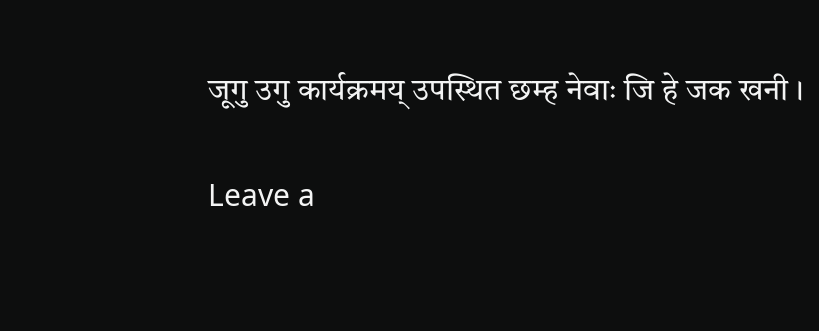जूगु उगु कार्यक्रमय् उपस्थित छम्ह नेवाः जि हे जक खनी ।

Leave a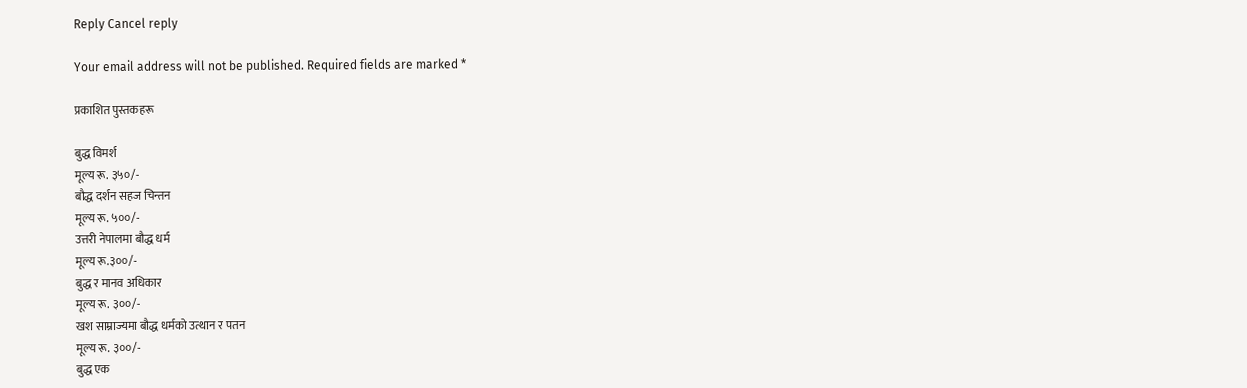Reply Cancel reply

Your email address will not be published. Required fields are marked *

प्रकाशित पुस्तकहरू

बुद्ध विमर्श
मूल्य रू. ३५०/-
बौद्ध दर्शन सहज चिन्तन
मूल्य रू. ५००/-
उत्तरी नेपालमा बौद्ध धर्म
मूल्य रू.३००/-
बुद्ध र मानव अधिकार
मूल्य रू. ३००/-
खश साम्राज्यमा बौद्ध धर्मको उत्थान र पतन
मूल्य रू. ३००/-
बुद्ध एक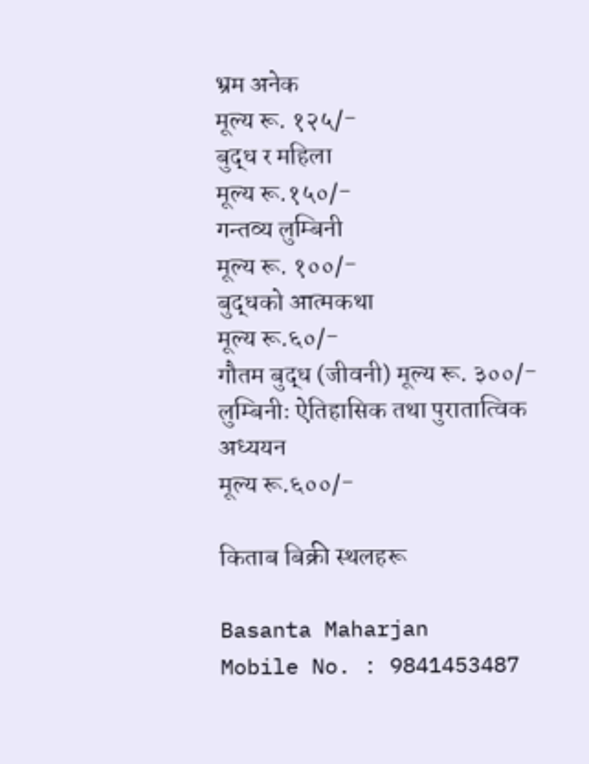भ्रम अनेक
मूल्य रू. १२५/-
बुद्ध र महिला
मूल्य रू.१५०/-
गन्तव्य लुम्बिनी
मूल्य रू. १००/-
बुद्धको आत्मकथा
मूल्य रू.६०/-
गौतम बुद्ध (जीवनी) मूल्य रू. ३००/-
लुम्बिनीः ऐतिहासिक तथा पुरातात्विक अध्ययन
मूल्य रू.६००/-

किताब बिक्री स्थलहरू

Basanta Maharjan
Mobile No. : 9841453487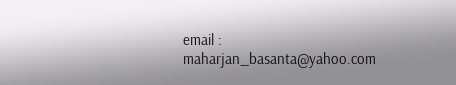email : maharjan_basanta@yahoo.com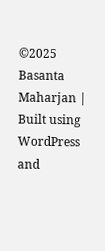©2025 Basanta Maharjan | Built using WordPress and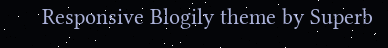Responsive Blogily theme by Superb